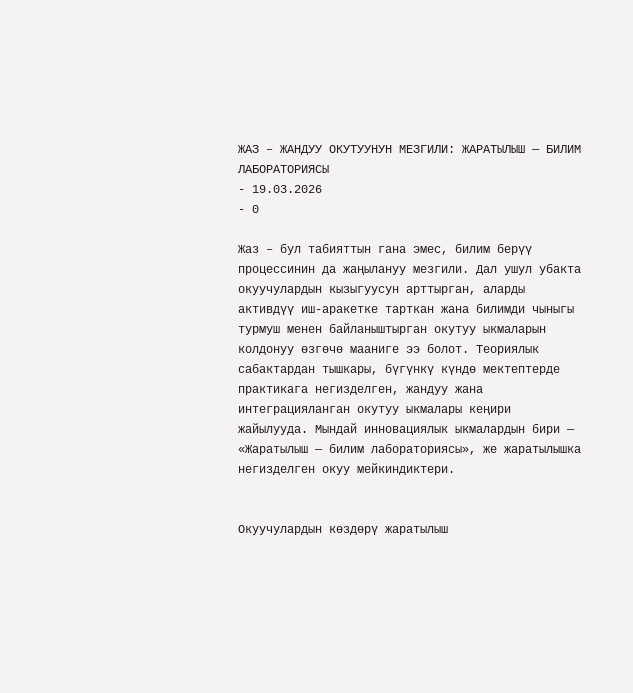ЖАЗ – ЖАНДУУ ОКУТУУНУН МЕЗГИЛИ: ЖАРАТЫЛЫШ — БИЛИМ ЛАБОРАТОРИЯСЫ
- 19.03.2026
- 0

Жаз – бул табияттын гана эмес, билим берүү процессинин да жаңылануу мезгили. Дал ушул убакта окуучулардын кызыгуусун арттырган, аларды активдүү иш-аракетке тарткан жана билимди чыныгы турмуш менен байланыштырган окутуу ыкмаларын колдонуу өзгөчө мааниге ээ болот. Теориялык сабактардан тышкары, бүгүнкү күндө мектептерде практикага негизделген, жандуу жана интеграцияланган окутуу ыкмалары кеңири жайылууда. Мындай инновациялык ыкмалардын бири — «Жаратылыш — билим лабораториясы», же жаратылышка негизделген окуу мейкиндиктери.


Окуучулардын көздөрү жаратылыш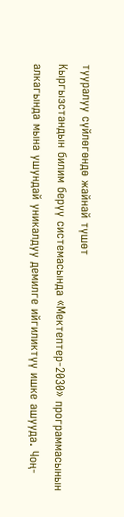тууралуу сүйлөгөндө жайнай түшөт
Кыргызстандын билим берүү системасында «Мектептер-2030» программасынын алкагында мына ушундай уникалдуу демилге ийгиликтүү ишке ашууда. Чоң-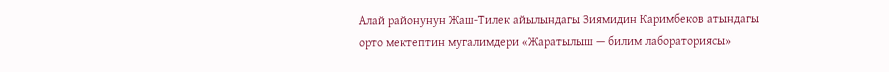Алай районунун Жаш-Тилек айылындагы Зиямидин Каримбеков атындагы орто мектептин мугалимдери «Жаратылыш — билим лабораториясы»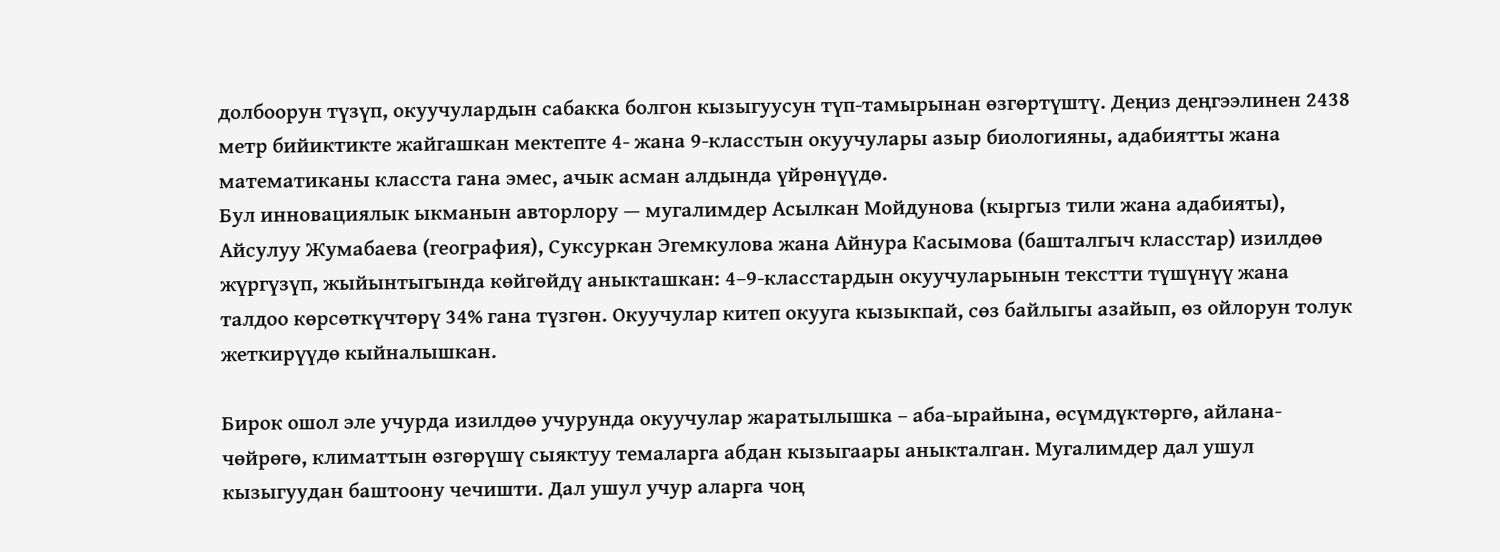долбоорун түзүп, окуучулардын сабакка болгон кызыгуусун түп-тамырынан өзгөртүштү. Деңиз деңгээлинен 2438 метр бийиктикте жайгашкан мектепте 4- жана 9-класстын окуучулары азыр биологияны, адабиятты жана математиканы класста гана эмес, ачык асман алдында үйрөнүүдө.
Бул инновациялык ыкманын авторлору — мугалимдер Асылкан Мойдунова (кыргыз тили жана адабияты), Айсулуу Жумабаева (география), Суксуркан Эгемкулова жана Айнура Касымова (башталгыч класстар) изилдөө жүргүзүп, жыйынтыгында көйгөйдү аныкташкан: 4–9-класстардын окуучуларынын текстти түшүнүү жана талдоо көрсөткүчтөрү 34% гана түзгөн. Окуучулар китеп окууга кызыкпай, сөз байлыгы азайып, өз ойлорун толук жеткирүүдө кыйналышкан.

Бирок ошол эле учурда изилдөө учурунда окуучулар жаратылышка – аба-ырайына, өсүмдүктөргө, айлана-чөйрөгө, климаттын өзгөрүшү сыяктуу темаларга абдан кызыгаары аныкталган. Мугалимдер дал ушул кызыгуудан баштоону чечишти. Дал ушул учур аларга чоң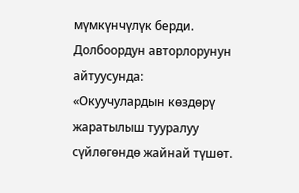мүмкүнчүлүк берди. Долбоордун авторлорунун айтуусунда:
«Окуучулардын көздөрү жаратылыш тууралуу сүйлөгөндө жайнай түшөт.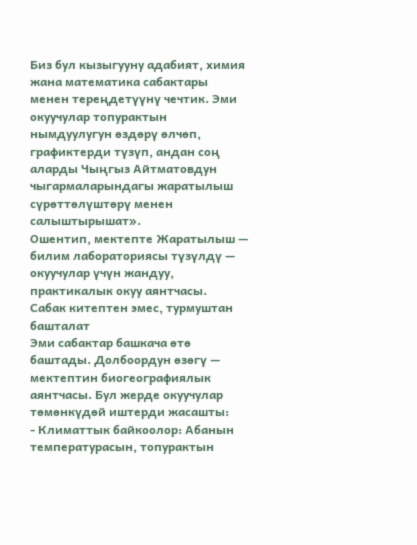Биз бул кызыгууну адабият, химия жана математика сабактары менен тереңдетүүнү чечтик. Эми окуучулар топурактын нымдуулугун өздөрү өлчөп, графиктерди түзүп, андан соң аларды Чыңгыз Айтматовдун чыгармаларындагы жаратылыш сүрөттөлүштөрү менен салыштырышат».
Ошентип, мектепте Жаратылыш — билим лабораториясы түзүлдү — окуучулар үчүн жандуу, практикалык окуу аянтчасы.
Сабак китептен эмес, турмуштан башталат
Эми сабактар башкача өтө баштады. Долбоордун өзөгү — мектептин биогеографиялык аянтчасы. Бул жерде окуучулар төмөнкүдөй иштерди жасашты:
- Климаттык байкоолор: Абанын температурасын, топурактын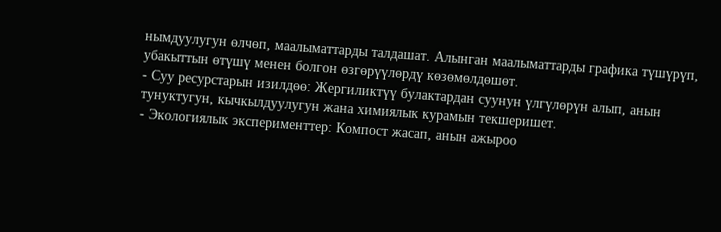нымдуулугун өлчөп, маалыматтарды талдашат. Алынган маалыматтарды графика түшүрүп, убакыттын өтүшү менен болгон өзгөрүүлөрдү көзөмөлдөшөт.
- Суу ресурстарын изилдөө: Жергиликтүү булактардан суунун үлгүлөрүн алып, анын тунуктугун, кычкылдуулугун жана химиялык курамын текшеришет.
- Экологиялык эксперименттер: Компост жасап, анын ажыроо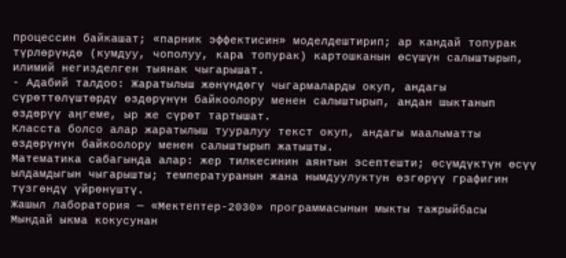процессин байкашат; «парник эффектисин» моделдештирип; ар кандай топурак түрлөрүндө (кумдуу, чополуу, кара топурак) картошканын өсүшүн салыштырып, илимий негизделген тыянак чыгарышат.
- Адабий талдоо: Жаратылыш жөнүндөгү чыгармаларды окуп, андагы сүрөттөлүштөрдү өздөрүнүн байкоолору менен салыштырып, андан шыктанып өздөрүү аңгеме, ыр же сүрөт тартышат.
Класста болсо алар жаратылыш тууралуу текст окуп, андагы маалыматты өздөрүнүн байкоолору менен салыштырып жатышты.
Математика сабагында алар: жер тилкесинин аянтын эсептешти; өсүмдүктүн өсүү ылдамдыгын чыгарышты; температуранын жана нымдуулуктун өзгөрүү графигин түзгөндү үйрөнүштү.
Жашыл лаборатория — «Мектептер-2030» программасынын мыкты тажрыйбасы
Мындай ыкма кокусунан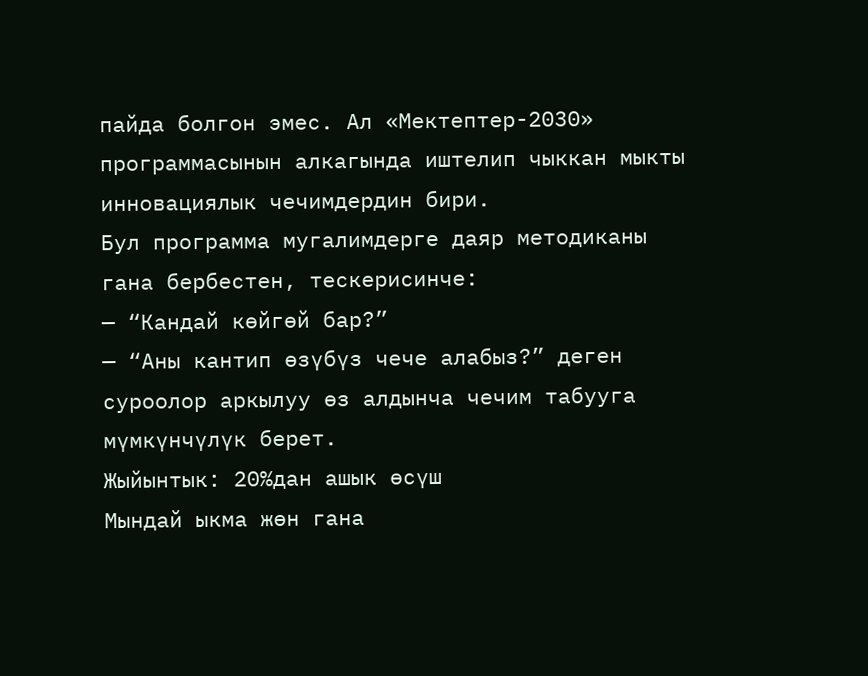пайда болгон эмес. Ал «Мектептер-2030» программасынын алкагында иштелип чыккан мыкты инновациялык чечимдердин бири.
Бул программа мугалимдерге даяр методиканы гана бербестен, тескерисинче:
— “Кандай көйгөй бар?”
— “Аны кантип өзүбүз чече алабыз?” деген суроолор аркылуу өз алдынча чечим табууга мүмкүнчүлүк берет.
Жыйынтык: 20%дан ашык өсүш
Мындай ыкма жөн гана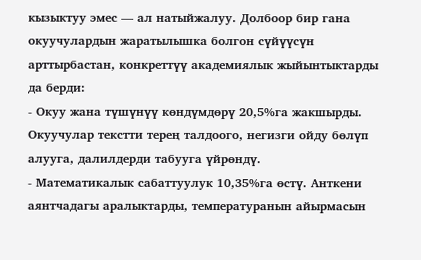кызыктуу эмес — ал натыйжалуу. Долбоор бир гана окуучулардын жаратылышка болгон сүйүүсүн арттырбастан, конкреттүү академиялык жыйынтыктарды да берди:
- Окуу жана түшүнүү көндүмдөрү 20,5%га жакшырды. Окуучулар текстти терең талдоого, негизги ойду бөлүп алууга, далилдерди табууга үйрөндү.
- Математикалык сабаттуулук 10,35%га өстү. Анткени аянтчадагы аралыктарды, температуранын айырмасын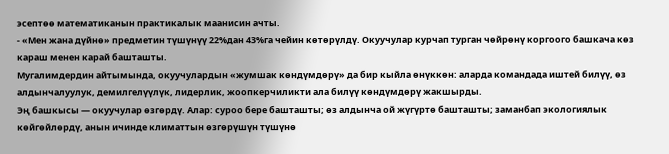эсептөө математиканын практикалык маанисин ачты.
- «Мен жана дүйнө» предметин түшүнүү 22%дан 43%га чейин көтөрүлдү. Окуучулар курчап турган чөйрөнү коргоого башкача көз караш менен карай башташты.
Мугалимдердин айтымында, окуучулардын «жумшак көндүмдөрү» да бир кыйла өнүккөн: аларда командада иштей билүү, өз алдынчалуулук, демилгелүүлүк, лидерлик, жоопкерчиликти ала билүү көндүмдөрү жакшырды.
Эң башкысы — окуучулар өзгөрдү. Алар: суроо бере башташты; өз алдынча ой жүгүртө башташты; заманбап экологиялык көйгөйлөрдү, анын ичинде климаттын өзгөрүшүн түшүнө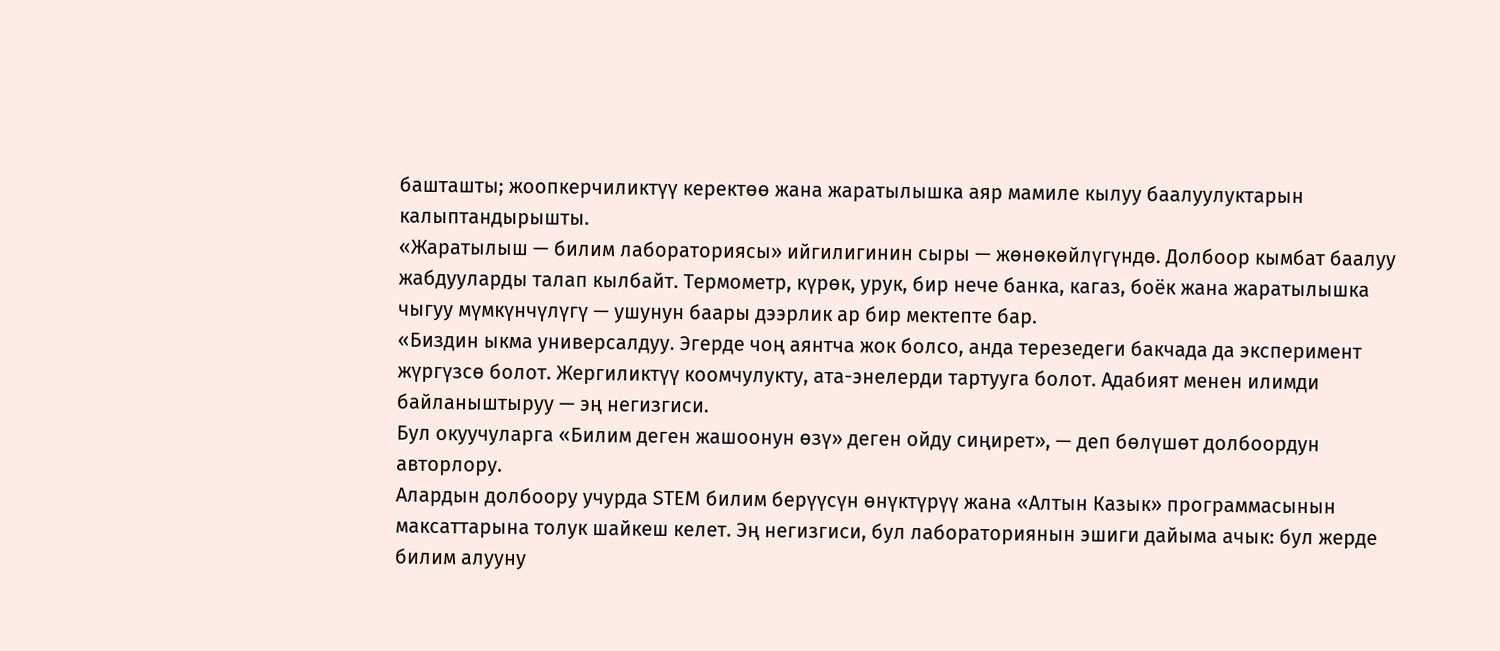башташты; жоопкерчиликтүү керектөө жана жаратылышка аяр мамиле кылуу баалуулуктарын калыптандырышты.
«Жаратылыш — билим лабораториясы» ийгилигинин сыры — жөнөкөйлүгүндө. Долбоор кымбат баалуу жабдууларды талап кылбайт. Термометр, күрөк, урук, бир нече банка, кагаз, боёк жана жаратылышка чыгуу мүмкүнчүлүгү — ушунун баары дээрлик ар бир мектепте бар.
«Биздин ыкма универсалдуу. Эгерде чоң аянтча жок болсо, анда терезедеги бакчада да эксперимент жүргүзсө болот. Жергиликтүү коомчулукту, ата-энелерди тартууга болот. Адабият менен илимди байланыштыруу — эң негизгиси.
Бул окуучуларга «Билим деген жашоонун өзү» деген ойду сиңирет», — деп бөлүшөт долбоордун авторлору.
Алардын долбоору учурда STEM билим берүүсүн өнүктүрүү жана «Алтын Казык» программасынын максаттарына толук шайкеш келет. Эң негизгиси, бул лабораториянын эшиги дайыма ачык: бул жерде билим алууну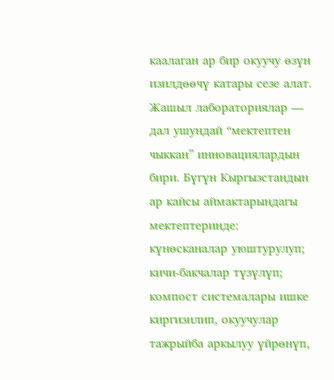каалаган ар бир окуучу өзүн изилдөөчү катары сезе алат.
Жашыл лабораториялар — дал ушундай “мектептен чыккан” инновациялардын бири. Бүгүн Кыргызстандын ар кайсы аймактарындагы мектептеринде: күнөсканалар уюштурулуп; кичи-бакчалар түзүлүп; компост системалары ишке киргизилип, окуучулар тажрыйба аркылуу үйрөнүп,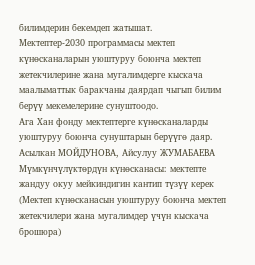билимдерин бекемдеп жатышат.
Мектептер-2030 программасы мектеп күнөсканаларын уюштуруу боюнча мектеп жетекчилерине жана мугалимдерге кыскача маалыматтык баракчаны даярдап чыгып билим берүү мекемелерине сунуштоодо.
Ага Хан фонду мектептерге күнөсканаларды уюштуруу боюнча сунуштарын берүүгө даяр.
Асылкан МОЙДУНОВА, Айсулуу ЖУМАБАЕВА
Мүмкүнчүлүктөрдүн күнөсканасы: мектепте жандуу окуу мейкиндигин кантип түзүү керек
(Мектеп күнөсканасын уюштуруу боюнча мектеп жетекчилери жана мугалимдер үчүн кыскача брошюра)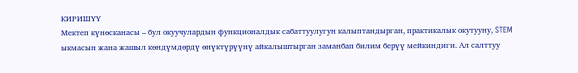КИРИШҮҮ
Мектеп күнөсканасы – бул окуучулардын функционалдык сабаттуулугун калыптандырган, практикалык окутууну, STEM ыкмасын жана жашыл көндүмдөрдү өнүктүрүүнү айкалыштырган заманбап билим берүү мейкиндиги. Ал салттуу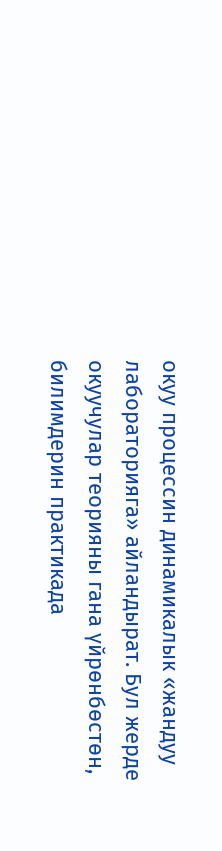окуу процессин динамикалык «жандуу лабораторияга» айландырат. Бул жерде окуучулар теорияны гана үйрөнбөстөн, билимдерин практикада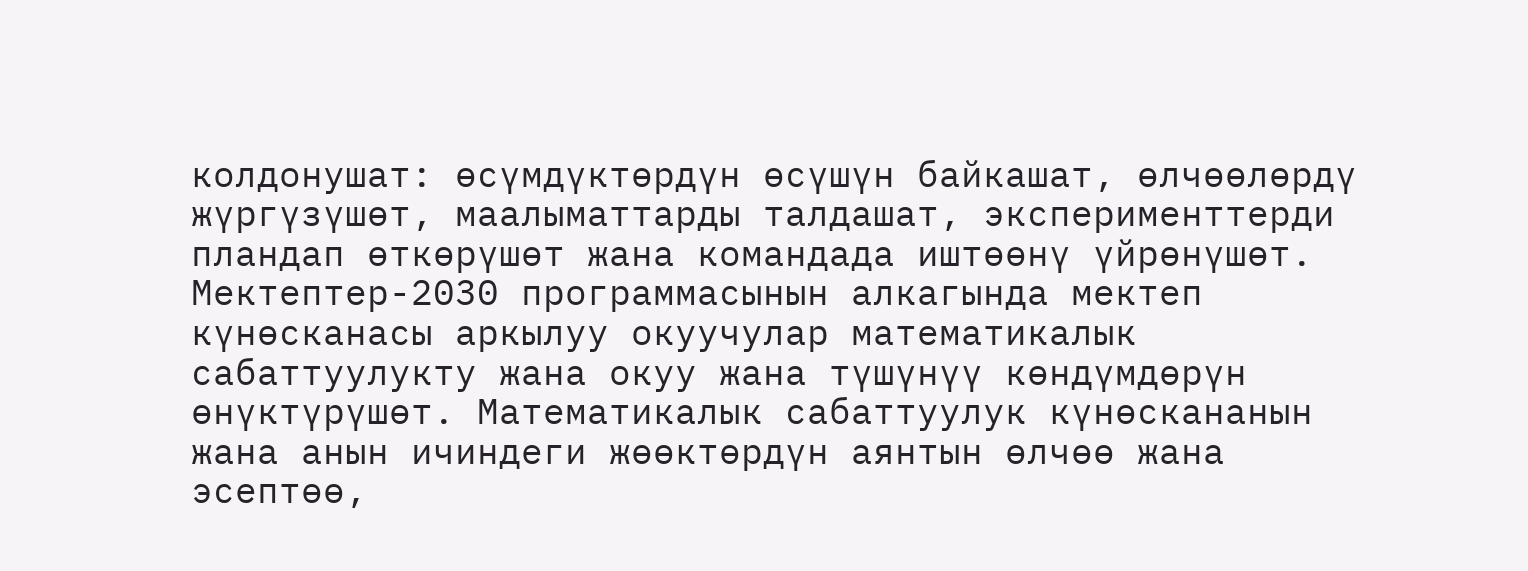колдонушат: өсүмдүктөрдүн өсүшүн байкашат, өлчөөлөрдү жүргүзүшөт, маалыматтарды талдашат, эксперименттерди пландап өткөрүшөт жана командада иштөөнү үйрөнүшөт.
Мектептер-2030 программасынын алкагында мектеп күнөсканасы аркылуу окуучулар математикалык сабаттуулукту жана окуу жана түшүнүү көндүмдөрүн өнүктүрүшөт. Математикалык сабаттуулук күнөскананын жана анын ичиндеги жөөктөрдүн аянтын өлчөө жана эсептөө,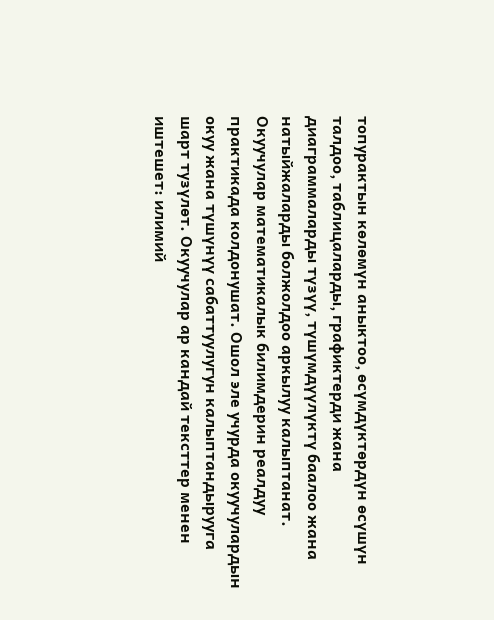топурактын көлөмүн аныктоо, өсүмдүктөрдүн өсүшүн талдоо, таблицаларды, графиктерди жана диаграммаларды түзүү, түшүмдүүлүктү баалоо жана натыйжаларды болжолдоо аркылуу калыптанат. Окуучулар математикалык билимдерин реалдуу практикада колдонушат. Ошол эле учурда окуучулардын окуу жана түшүнүү сабаттуулугун калыптандырууга шарт тузүлөт. Окуучулар ар кандай тексттер менен иштешет: илимий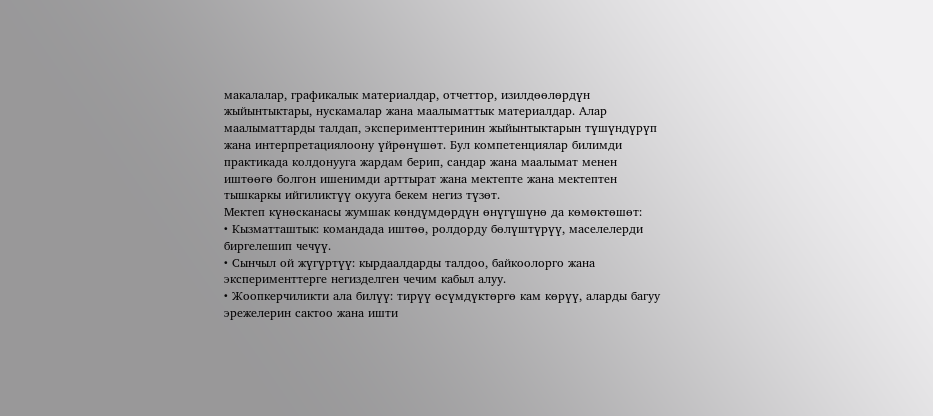макалалар, графикалык материалдар, отчеттор, изилдөөлөрдүн жыйынтыктары, нускамалар жана маалыматтык материалдар. Алар маалыматтарды талдап, эксперименттеринин жыйынтыктарын түшүндүрүп жана интерпретациялоону үйрөнүшөт. Бул компетенциялар билимди практикада колдонууга жардам берип, сандар жана маалымат менен иштөөгө болгон ишенимди арттырат жана мектепте жана мектептен тышкаркы ийгиликтүү окууга бекем негиз түзөт.
Мектеп күнөсканасы жумшак көндүмдөрдүн өнүгүшүнө да көмөктөшөт:
• Кызматташтык: командада иштөө, ролдорду бөлүштүрүү, маселелерди биргелешип чечүү.
• Сынчыл ой жүгүртүү: кырдаалдарды талдоо, байкоолорго жана эксперименттерге негизделген чечим кабыл алуу.
• Жоопкерчиликти ала билүү: тирүү өсүмдүктөргө кам көрүү, аларды багуу эрежелерин сактоо жана ишти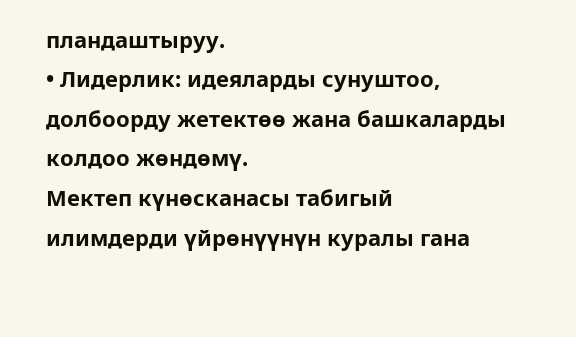пландаштыруу.
• Лидерлик: идеяларды сунуштоо, долбоорду жетектөө жана башкаларды колдоо жөндөмү.
Мектеп күнөсканасы табигый илимдерди үйрөнүүнүн куралы гана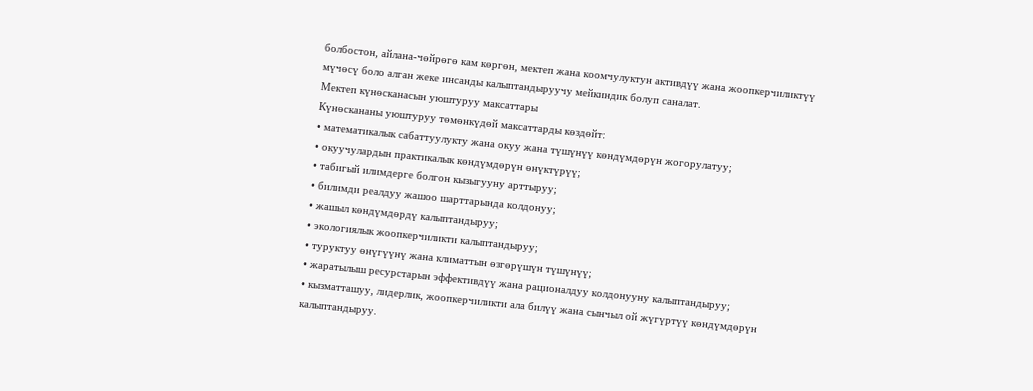болбостон, айлана-чөйрөгө кам көргөн, мектеп жана коомчулуктун активдүү жана жоопкерчиликтүү мүчөсү боло алган жеке инсанды калыптандыруучу мейкиндик болуп саналат.
Мектеп күнөсканасын уюштуруу максаттары
Күнөскананы уюштуруу төмөнкүдөй максаттарды көздөйт:
• математикалык сабаттуулукту жана окуу жана түшүнүү көндүмдөрүн жогорулатуу;
• окуучулардын практикалык көндүмдөрүн өнүктүрүү;
• табигый илимдерге болгон кызыгууну арттыруу;
• билимди реалдуу жашоо шарттарында колдонуу;
• жашыл көндүмдөрдү калыптандыруу;
• экологиялык жоопкерчиликти калыптандыруу;
• туруктуу өнүгүүнү жана климаттын өзгөрүшүн түшүнүү;
• жаратылыш ресурстарын эффективдүү жана рационалдуу колдонууну калыптандыруу;
• кызматташуу, лидерлик, жоопкерчиликти ала билүү жана сынчыл ой жүгүртүү көндүмдөрүн калыптандыруу.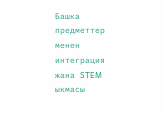Башка предметтер менен интеграция жана STEM ыкмасы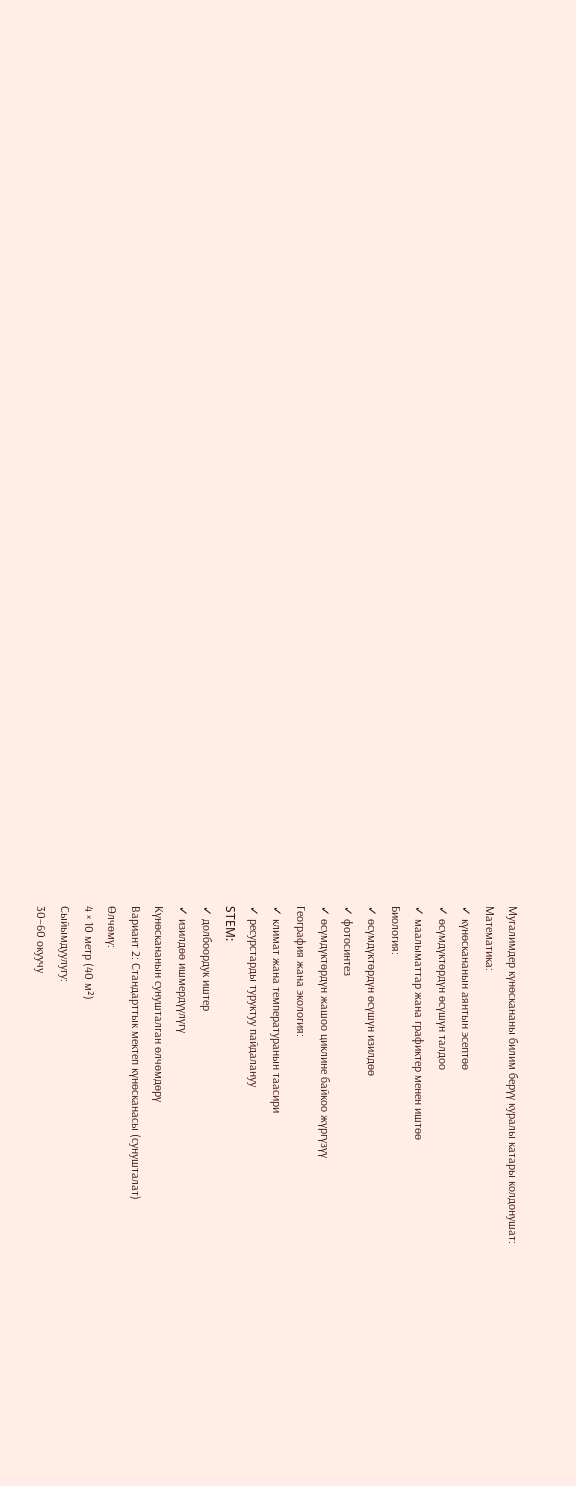Мугалимдер күнөскананы билим берүү куралы катары колдонушат:
Математика:
✓ күнөскананын аянтын эсептөө
✓ өсүмдүктөрдүн өсүшүн талдоо
✓ маалыматтар жана графиктер менен иштөө
Биология:
✓ өсүмдүктөрдүн өсүшүн изилдөө
✓ фотосинтез
✓ өсүмдүктөрдүн жашоо циклине байкоо жүргүзүү
География жана экология:
✓ климат жана температуранын таасири
✓ ресурстарды туруктуу пайдалануу
STEM:
✓ долбоордук иштер
✓ изилдөө ишмердүүлүгү
Күнөскананын сунушталган өлчөмдөрү
Вариант 2: Стандарттык мектеп күнөсканасы (сунушталат)
Өлчөмү:
4 × 10 метр (40 м²)
Сыйымдуулугу:
30–60 окуучу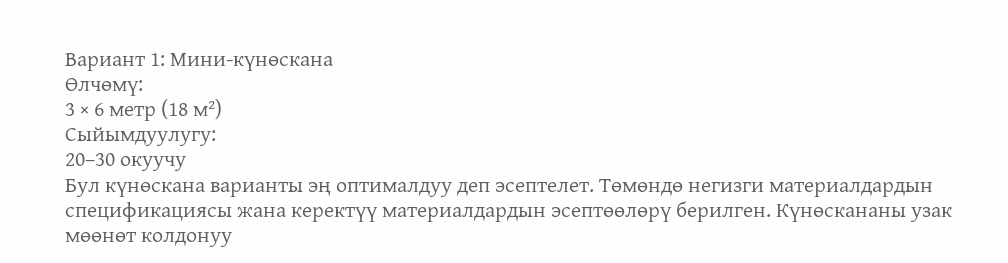Вариант 1: Мини-күнөскана
Өлчөмү:
3 × 6 метр (18 м²)
Сыйымдуулугу:
20–30 окуучу
Бул күнөскана варианты эң оптималдуу деп эсептелет. Төмөндө негизги материалдардын спецификациясы жана керектүү материалдардын эсептөөлөрү берилген. Күнөскананы узак мөөнөт колдонуу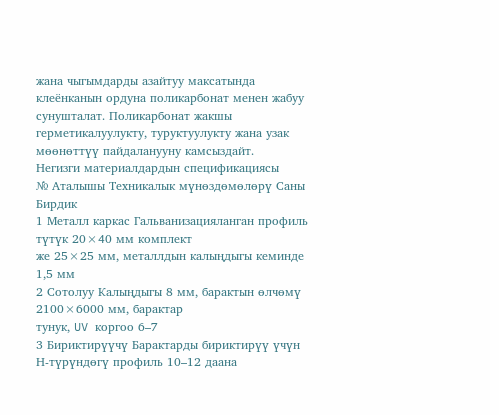жана чыгымдарды азайтуу максатында клеёнканын ордуна поликарбонат менен жабуу сунушталат. Поликарбонат жакшы герметикалуулукту, туруктуулукту жана узак мөөнөттүү пайдаланууну камсыздайт.
Негизги материалдардын спецификациясы
№ Аталышы Техникалык мүнөздөмөлөрү Саны Бирдик
1 Металл каркас Гальванизацияланган профиль түтүк 20×40 мм комплект
же 25×25 мм, металлдын калыңдыгы кеминде 1,5 мм
2 Сотолуу Калыңдыгы 8 мм, барактын өлчөмү 2100×6000 мм, барактар
тунук, UV коргоо 6–7
3 Бириктирүүчү Барактарды бириктирүү үчүн Н-түрүндөгү профиль 10–12 даана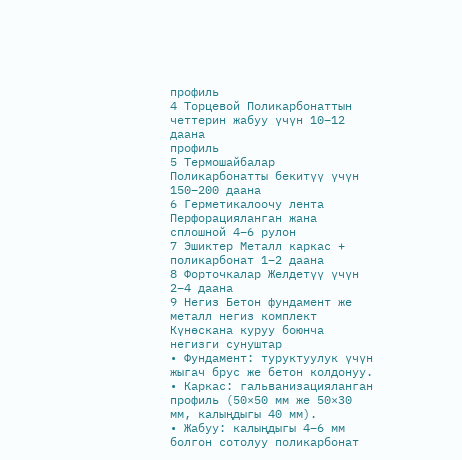профиль
4 Торцевой Поликарбонаттын четтерин жабуу үчүн 10–12 даана
профиль
5 Термошайбалар Поликарбонатты бекитүү үчүн 150–200 даана
6 Герметикалоочу лента Перфорацияланган жана сплошной 4–6 рулон
7 Эшиктер Металл каркас + поликарбонат 1–2 даана
8 Форточкалар Желдетүү үчүн 2–4 даана
9 Негиз Бетон фундамент же металл негиз комплект
Күнөскана куруу боюнча негизги сунуштар
• Фундамент: туруктуулук үчүн жыгач брус же бетон колдонуу.
• Каркас: гальванизацияланган профиль (50×50 мм же 50×30 мм, калыңдыгы 40 мм).
• Жабуу: калыңдыгы 4–6 мм болгон сотолуу поликарбонат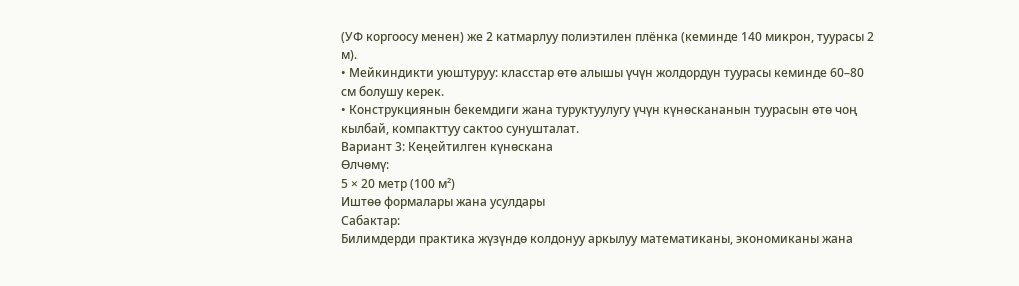(УФ коргоосу менен) же 2 катмарлуу полиэтилен плёнка (кеминде 140 микрон, туурасы 2 м).
• Мейкиндикти уюштуруу: класстар өтө алышы үчүн жолдордун туурасы кеминде 60–80 см болушу керек.
• Конструкциянын бекемдиги жана туруктуулугу үчүн күнөскананын туурасын өтө чоң кылбай, компакттуу сактоо сунушталат.
Вариант 3: Кеңейтилген күнөскана
Өлчөмү:
5 × 20 метр (100 м²)
Иштөө формалары жана усулдары
Сабактар:
Билимдерди практика жүзүндө колдонуу аркылуу математиканы, экономиканы жана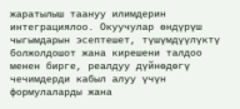жаратылыш таануу илимдерин интеграциялоо. Окуучулар өндүрүш чыгымдарын эсептешет, түшүмдүүлүктү болжолдошот жана кирешени талдоо менен бирге, реалдуу дүйнөдөгү чечимдерди кабыл алуу үчүн формулаларды жана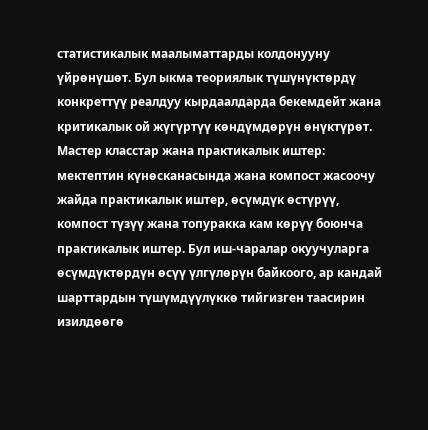статистикалык маалыматтарды колдонууну үйрөнүшөт. Бул ыкма теориялык түшүнүктөрдү конкреттүү реалдуу кырдаалдарда бекемдейт жана критикалык ой жүгүртүү көндүмдөрүн өнүктүрөт. Мастер класстар жана практикалык иштер:
мектептин күнөсканасында жана компост жасоочу жайда практикалык иштер, өсүмдүк өстүрүү, компост түзүү жана топуракка кам көрүү боюнча практикалык иштер. Бул иш-чаралар окуучуларга өсүмдүктөрдүн өсүү үлгүлөрүн байкоого, ар кандай шарттардын түшүмдүүлүккө тийгизген таасирин изилдөөгө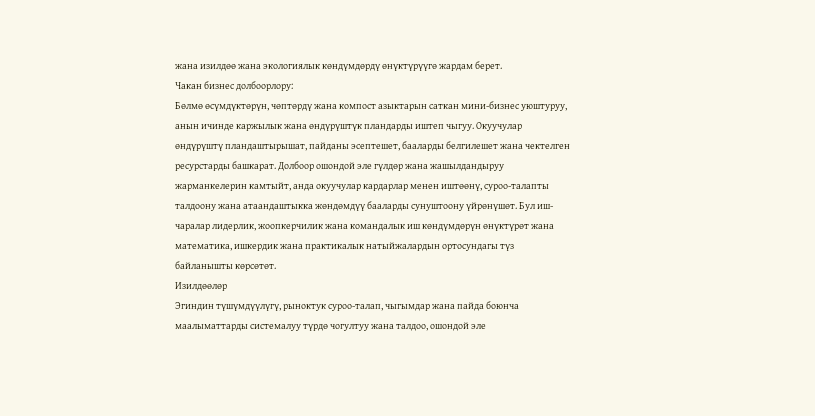жана изилдөө жана экологиялык көндүмдөрдү өнүктүрүүгө жардам берет.
Чакан бизнес долбоорлору:
Бөлмө өсүмдүктөрүн, чөптөрдү жана компост азыктарын саткан мини-бизнес уюштуруу, анын ичинде каржылык жана өндүрүштүк пландарды иштеп чыгуу. Окуучулар өндүрүштү пландаштырышат, пайданы эсептешет, бааларды белгилешет жана чектелген ресурстарды башкарат. Долбоор ошондой эле гүлдөр жана жашылдандыруу жарманкелерин камтыйт, анда окуучулар кардарлар менен иштөөнү, суроо-талапты талдоону жана атаандаштыкка жөндөмдүү бааларды сунуштоону үйрөнүшөт. Бул иш-чаралар лидерлик, жоопкерчилик жана командалык иш көндүмдөрүн өнүктүрөт жана математика, ишкердик жана практикалык натыйжалардын ортосундагы түз байланышты көрсөтөт.
Изилдөөлөр
Эгиндин түшүмдүүлүгү, рыноктук суроо-талап, чыгымдар жана пайда боюнча маалыматтарды системалуу түрдө чогултуу жана талдоо, ошондой эле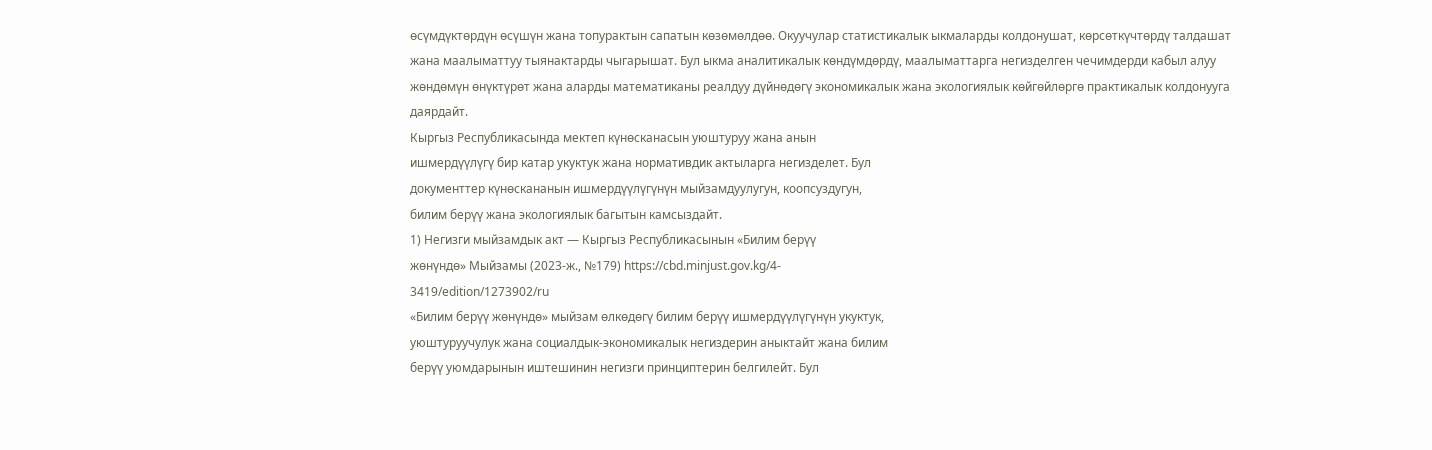өсүмдүктөрдүн өсүшүн жана топурактын сапатын көзөмөлдөө. Окуучулар статистикалык ыкмаларды колдонушат, көрсөткүчтөрдү талдашат жана маалыматтуу тыянактарды чыгарышат. Бул ыкма аналитикалык көндүмдөрдү, маалыматтарга негизделген чечимдерди кабыл алуу жөндөмүн өнүктүрөт жана аларды математиканы реалдуу дүйнөдөгү экономикалык жана экологиялык көйгөйлөргө практикалык колдонууга даярдайт.
Кыргыз Республикасында мектеп күнөсканасын уюштуруу жана анын
ишмердүүлүгү бир катар укуктук жана нормативдик актыларга негизделет. Бул
документтер күнөскананын ишмердүүлүгүнүн мыйзамдуулугун, коопсуздугун,
билим берүү жана экологиялык багытын камсыздайт.
1) Негизги мыйзамдык акт — Кыргыз Республикасынын «Билим берүү
жөнүндө» Мыйзамы (2023-ж., №179) https://cbd.minjust.gov.kg/4-
3419/edition/1273902/ru
«Билим берүү жөнүндө» мыйзам өлкөдөгү билим берүү ишмердүүлүгүнүн укуктук,
уюштуруучулук жана социалдык-экономикалык негиздерин аныктайт жана билим
берүү уюмдарынын иштешинин негизги принциптерин белгилейт. Бул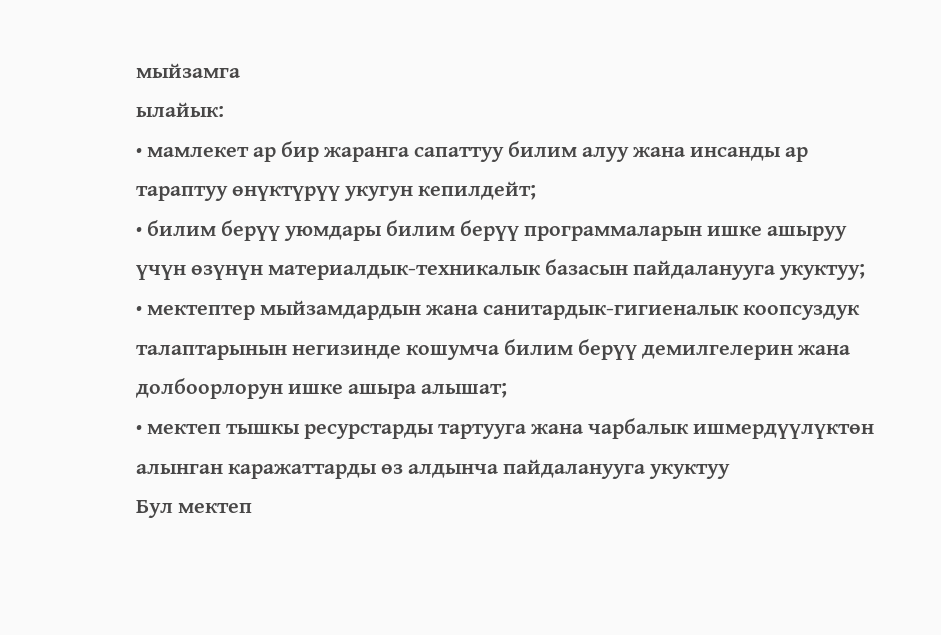мыйзамга
ылайык:
• мамлекет ар бир жаранга сапаттуу билим алуу жана инсанды ар
тараптуу өнүктүрүү укугун кепилдейт;
• билим берүү уюмдары билим берүү программаларын ишке ашыруу
үчүн өзүнүн материалдык-техникалык базасын пайдаланууга укуктуу;
• мектептер мыйзамдардын жана санитардык-гигиеналык коопсуздук
талаптарынын негизинде кошумча билим берүү демилгелерин жана
долбоорлорун ишке ашыра алышат;
• мектеп тышкы ресурстарды тартууга жана чарбалык ишмердүүлүктөн
алынган каражаттарды өз алдынча пайдаланууга укуктуу
Бул мектеп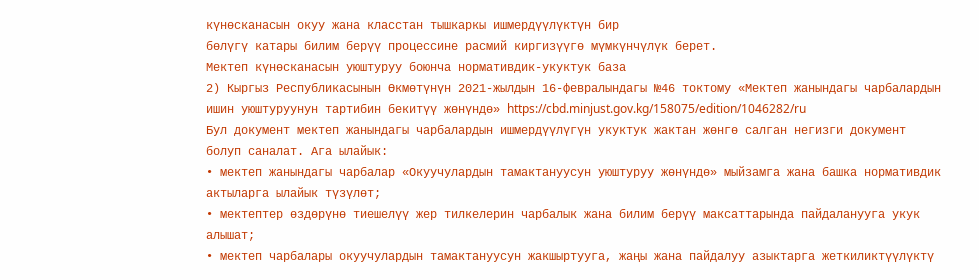күнөсканасын окуу жана класстан тышкаркы ишмердүүлүктүн бир
бөлүгү катары билим берүү процессине расмий киргизүүгө мүмкүнчүлүк берет.
Мектеп күнөсканасын уюштуруу боюнча нормативдик-укуктук база
2) Кыргыз Республикасынын Өкмөтүнүн 2021-жылдын 16-февралындагы №46 токтому «Мектеп жанындагы чарбалардын ишин уюштуруунун тартибин бекитүү жөнүндө» https://cbd.minjust.gov.kg/158075/edition/1046282/ru
Бул документ мектеп жанындагы чарбалардын ишмердүүлүгүн укуктук жактан жөнгө салган негизги документ болуп саналат. Ага ылайык:
• мектеп жанындагы чарбалар «Окуучулардын тамактануусун уюштуруу жөнүндө» мыйзамга жана башка нормативдик актыларга ылайык түзүлөт;
• мектептер өздөрүнө тиешелүү жер тилкелерин чарбалык жана билим берүү максаттарында пайдаланууга укук алышат;
• мектеп чарбалары окуучулардын тамактануусун жакшыртууга, жаңы жана пайдалуу азыктарга жеткиликтүүлүктү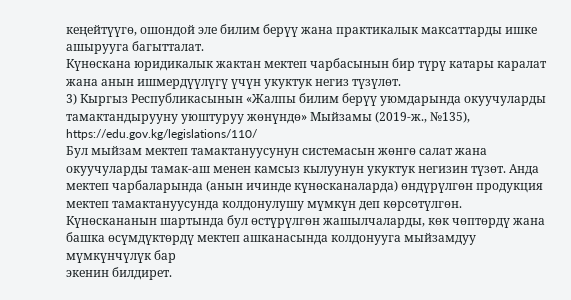кеңейтүүгө, ошондой эле билим берүү жана практикалык максаттарды ишке ашырууга багытталат.
Күнөскана юридикалык жактан мектеп чарбасынын бир түрү катары каралат жана анын ишмердүүлүгү үчүн укуктук негиз түзүлөт.
3) Кыргыз Республикасынын «Жалпы билим берүү уюмдарында окуучуларды тамактандырууну уюштуруу жөнүндө» Мыйзамы (2019-ж., №135), https://edu.gov.kg/legislations/110/
Бул мыйзам мектеп тамактануусунун системасын жөнгө салат жана окуучуларды тамак-аш менен камсыз кылуунун укуктук негизин түзөт. Анда мектеп чарбаларында (анын ичинде күнөсканаларда) өндүрүлгөн продукция мектеп тамактануусунда колдонулушу мүмкүн деп көрсөтүлгөн.
Күнөскананын шартында бул өстүрүлгөн жашылчаларды, көк чөптөрдү жана
башка өсүмдүктөрдү мектеп ашканасында колдонууга мыйзамдуу мүмкүнчүлүк бар
экенин билдирет.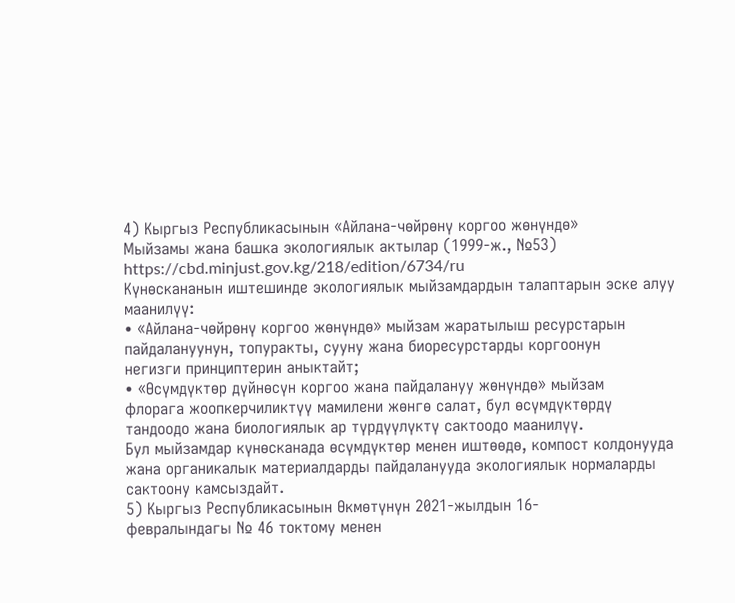4) Кыргыз Республикасынын «Айлана-чөйрөнү коргоо жөнүндө»
Мыйзамы жана башка экологиялык актылар (1999-ж., №53)
https://cbd.minjust.gov.kg/218/edition/6734/ru
Күнөскананын иштешинде экологиялык мыйзамдардын талаптарын эске алуу маанилүү:
• «Айлана-чөйрөнү коргоо жөнүндө» мыйзам жаратылыш ресурстарын
пайдалануунун, топуракты, сууну жана биоресурстарды коргоонун
негизги принциптерин аныктайт;
• «Өсүмдүктөр дүйнөсүн коргоо жана пайдалануу жөнүндө» мыйзам
флорага жоопкерчиликтүү мамилени жөнгө салат, бул өсүмдүктөрдү
тандоодо жана биологиялык ар түрдүүлүктү сактоодо маанилүү.
Бул мыйзамдар күнөсканада өсүмдүктөр менен иштөөдө, компост колдонууда
жана органикалык материалдарды пайдаланууда экологиялык нормаларды
сактоону камсыздайт.
5) Кыргыз Республикасынын Өкмөтүнүн 2021-жылдын 16-
февралындагы № 46 токтому менен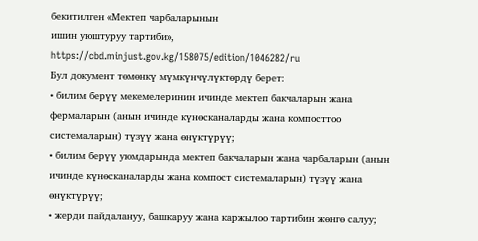бекитилген «Мектеп чарбаларынын
ишин уюштуруу тартиби»,
https://cbd.minjust.gov.kg/158075/edition/1046282/ru
Бул документ төмөнкү мүмкүнчүлүктөрдү берет:
• билим берүү мекемелеринин ичинде мектеп бакчаларын жана фермаларын (анын ичинде күнөсканаларды жана компосттоо системаларын) түзүү жана өнүктүрүү;
• билим берүү уюмдарында мектеп бакчаларын жана чарбаларын (анын ичинде күнөсканаларды жана компост системаларын) түзүү жана өнүктүрүү;
• жерди пайдалануу, башкаруу жана каржылоо тартибин жөнгө салуу;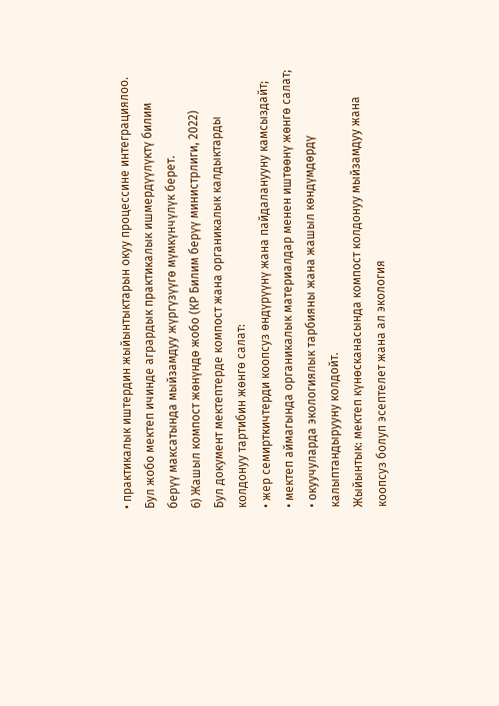• практикалык иштердин жыйынтыктарын окуу процессине интеграциялоо.
Бул жобо мектеп ичинде агрардык практикалык ишмердүүлүктү билим берүү максатында мыйзамдуу жүргүзүүгө мүмкүнчүлүк берет.
6) Жашыл компост жөнүндө жобо (КР Билим берүү министрлиги, 2022)
Бул документ мектептерде компост жана органикалык калдыктарды
колдонуу тартибин жөнгө салат:
• жер семирткичтерди коопсуз өндүрүүнү жана пайдаланууну камсыздайт;
• мектеп аймагында органикалык материалдар менен иштөөнү жөнгө салат;
• окуучуларда экологиялык тарбияны жана жашыл көндүмдөрдү калыптандырууну колдойт.
Жыйынтык: мектеп күнөсканасында компост колдонуу мыйзамдуу жана коопсуз болуп эсептелет жана ал экология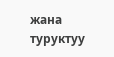жана туруктуу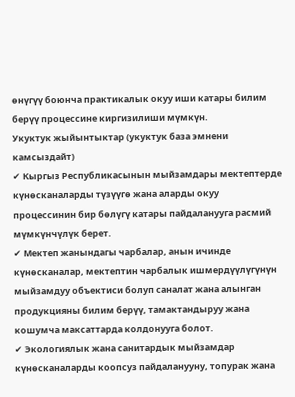өнүгүү боюнча практикалык окуу иши катары билим берүү процессине киргизилиши мүмкүн.
Укуктук жыйынтыктар (укуктук база эмнени камсыздайт)
✔ Кыргыз Республикасынын мыйзамдары мектептерде күнөсканаларды түзүүгө жана аларды окуу процессинин бир бөлүгү катары пайдаланууга расмий мүмкүнчүлүк берет.
✔ Мектеп жанындагы чарбалар, анын ичинде күнөсканалар, мектептин чарбалык ишмердүүлүгүнүн мыйзамдуу объектиси болуп саналат жана алынган продукцияны билим берүү, тамактандыруу жана кошумча максаттарда колдонууга болот.
✔ Экологиялык жана санитардык мыйзамдар күнөсканаларды коопсуз пайдаланууну, топурак жана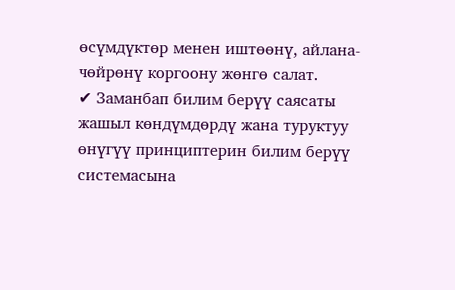өсүмдүктөр менен иштөөнү, айлана-чөйрөнү коргоону жөнгө салат.
✔ Заманбап билим берүү саясаты жашыл көндүмдөрдү жана туруктуу өнүгүү принциптерин билим берүү системасына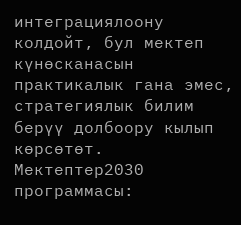интеграциялоону колдойт, бул мектеп күнөсканасын практикалык гана эмес, стратегиялык билим берүү долбоору кылып көрсөтөт.
Мектептер2030 программасы: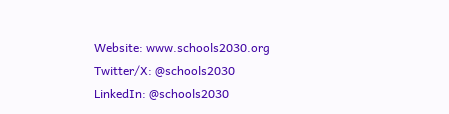Website: www.schools2030.org
Twitter/X: @schools2030
LinkedIn: @schools2030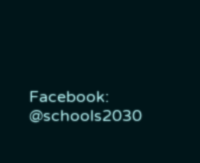Facebook: @schools2030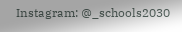Instagram: @_schools2030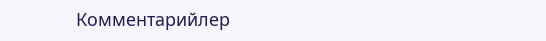Комментарийлер